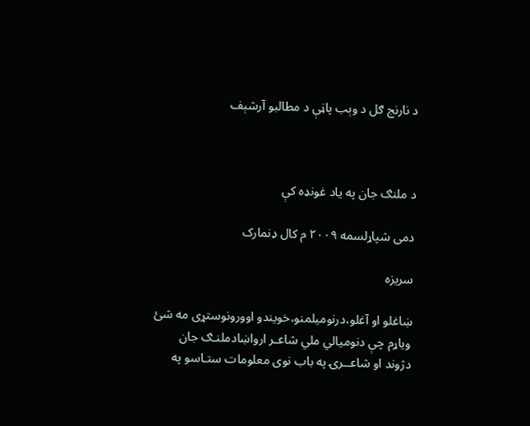د نارنج ګل د وېب پاڼې د مطالبو آرشېف



د ملنګ جان په ياد غونډه کې

دمی شپاړلسمه ٢٠٠٩ م کال ډنمارک

سريزه

ښاغلو او آغلو،درنوميلمنو،خويندو اوورونوستړی مه شئ
وياړم چې دنوميالي ملي شاعـر ارواښادملنـګ جان دژوند او شاعــرۍ په باب نوی معلومات ستـاسو په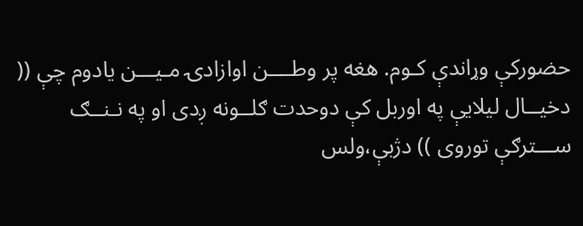حضورکې وړاندې کـوم. هغه پر وطــــن اوازادۍ مـيـــن يادوم چې (( دخيــال ليلايې په اوربل کې دوحدت ګلــونه ږدی او په نـنــګ ســـترګې توروی )) دژبې،ولس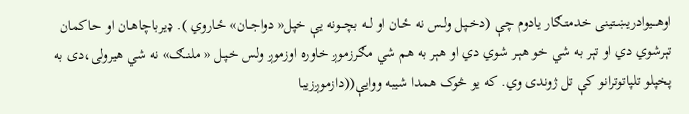اوهـــيوادريښـتينی خدمتـګار يادوم چې (دخــپل ولـس نه ځـان او لــه بچـــونه يې خپل« دواجــان» ځـاروي ). ډيرباچاهـان او حـاکمان تېرشوي دي او تېر به شي خو هېـر شوي دي او هېر به هم شي مګرزموږ خاوره اوزموږ ولس خـپـل « ملنــګ» نه شي هيرولی،دی به پخپلو تلپاتوترانو کې تل ژوندی وي. که يو څوک همدا شيبه ووايې((دازموږزيبا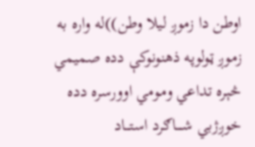اوطن دا زموږ ليلا وطن))له واره به زموږ ټولوپه ذهنونوکې دده صميمي څېره تداعي ومـومي اوورسره دده خوږژبي شــــاګرد استـــاد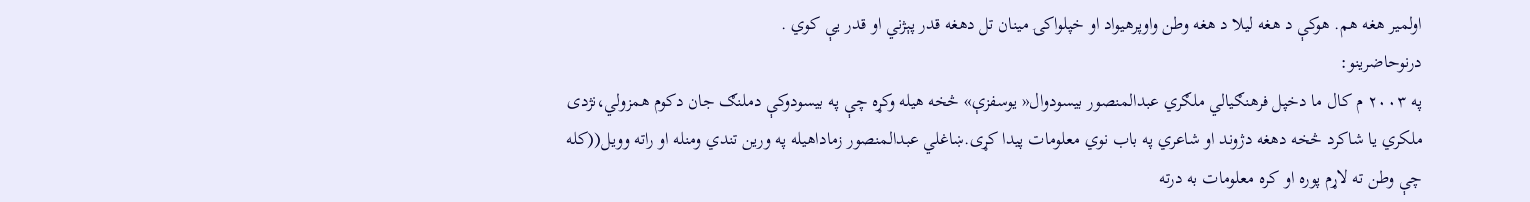اولمير هغه هم. هوکې د هغه ليلا د هغه وطن واوپرهيواد او خپلواکۍ مينان تل دهغه قدر پېژني او قدر يې کوي .
درنوحاضرينو:
په ٢٠٠٣ م کال ما دخپل فرهنګيالي ملګري عبدالمنصور بیسودوال« يوسفزې» څخه هيله وکړه چې په بیسودوکې دملنګ جان دکوم همزولي،نژدی ملکري يا شاکرد څخه دهغه دژوند او شاعري په باب نوي معلومات پيدا کړی.ښاغلي عبدالمنصور زماداهيله په ورين تندي ومنله او راته وويل((کله چې وطن ته لاړم پوره او کره معلومات به درته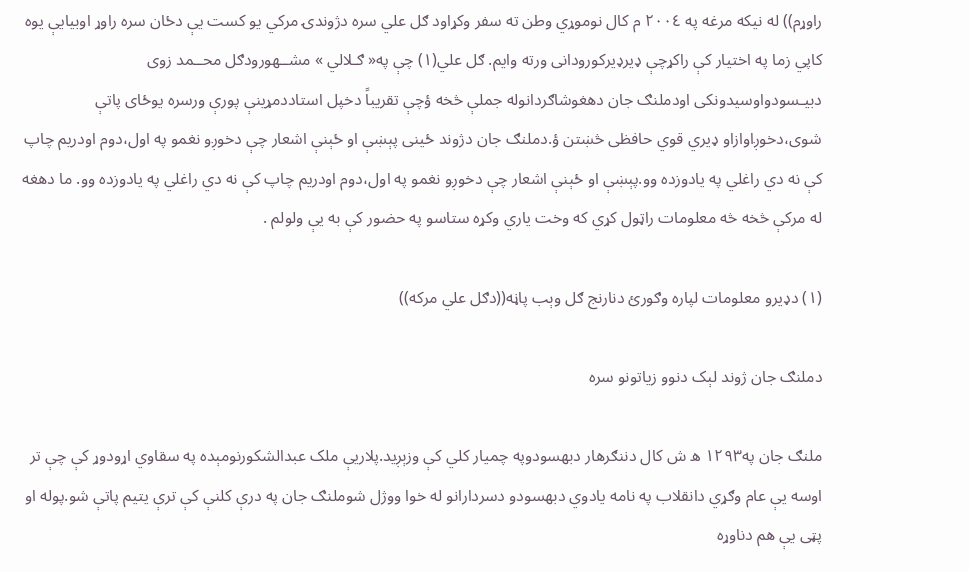راوړم)) له نيکه مرغه په ٢٠٠٤ م کال نوموړي وطن ته سفر وکړاود ګل علي سره دژوندۍ مرکي يو کست يې دځان سره راوړ اوبيايې يوه کاپي زما په اختيار کې راکړچې ډيرډيرکورودانی ورته وايم. ګل علي(١) چې په« ګـلالي » مشــهورودګل محــمد زوی دبيـسودواوسيدونکی اودملنګ جان دهغوشاګردانوله جملې څخه ؤچې تقريباً دخپل استاددمړينې پورې ورسره يوځای پاتې شوی،دخوږاوازاو ډيري قوي حافظی څښتن ؤ.دملنګ جان دژوند ځينی پېښې او ځېنې اشعار چې دخوږو نغمو په اول،دوم اودريم چاپ کې نه دي راغلي په يادوزده وو.پېښې او ځېنې اشعار چې دخوږو نغمو په اول،دوم اودريم چاپ کې نه دي راغلي په يادوزده وو. ما دهغه له مرکې څخه څه معلومات راټول کړي که وخت ياري وکړه ستاسو په حضور کې به يې ولولم .

(١) دډيرو معلومات لپاره وګورئ دنارنج ګل وېب پاڼه((دګل علي مرکه))

دملنګ جان ژوند لېک دنوو زياتونو سره

ملنګ جان په١٢٩٣ ه ش کال دننګرهار دبهسودوپه چميار کلي کې وزېږيد.پلاريې ملک عبدالشکورنومېده په سقاوي اړودوړ کې چې تر اوسه يې عام وګړي دانقلاب په نامه يادوي دبهسودو دسردارانو له خوا ووژل شوملنګ جان په درې کلنې کې ترې يتيم پاتې شو.پوله او پټی يې هم دناوړه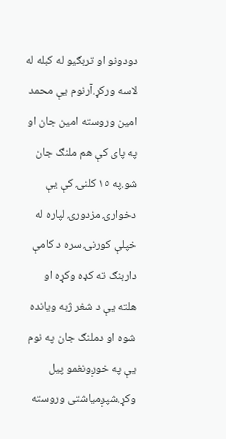دودونو او تربګيو له کبله له لاسه ورکړ.آرنوم يې محمد امين وروسته امين جان او په پای کې هم ملنګ جان شو.په ١٥ کلنۍ کې يې دخوارۍ مزدورۍ لپاره له خپلې کورنۍ سره د کامې داربنګ ته کډه وکړه او هلته يې د شغر ژبه ويانده شوه او دملنګ جان په نوم يې په خوږونغمو پيل وکړ.شپږمياشتی وروسته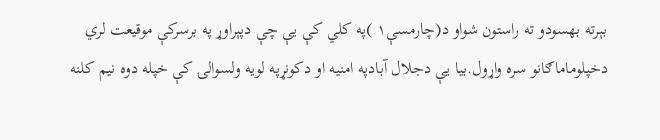بېرته بهسودو ته راستون شواو د(چارمسې١ )په کلي کې يې چې دپېراوړ په برسرکې موقيعت لري دخپلوماماګانو سره واړول.بيا يې دجلال آبادپه امنيه او دکونړپه لويه ولسوالۍ کې خپله دوه نيم کلنه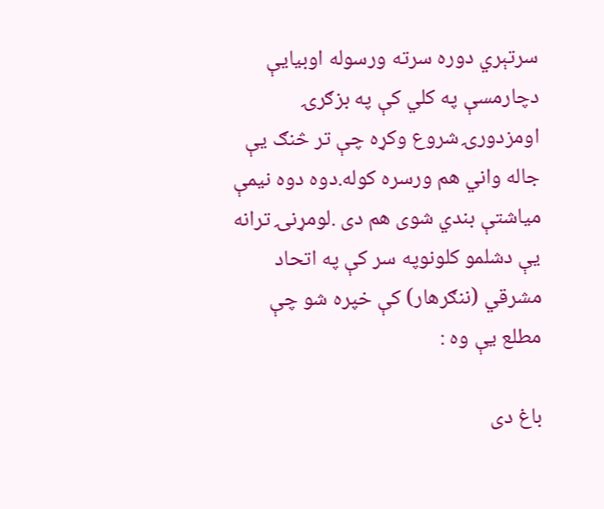سرتېري دوره سرته ورسوله اوبيايې دچارمسې په کلي کې په بزګرۍ اومزدورۍ شروع وکړه چې تر څنګ يې جاله واني هم ورسره کوله.دوه دوه نيمې مياشتې بندي شوی هم دی .لومړنۍ ترانه يې دشلمو کلونوپه سر کې په اتحاد مشرقي (ننګرهار) کې خپره شو چې مطلع يې وه :

باغ دی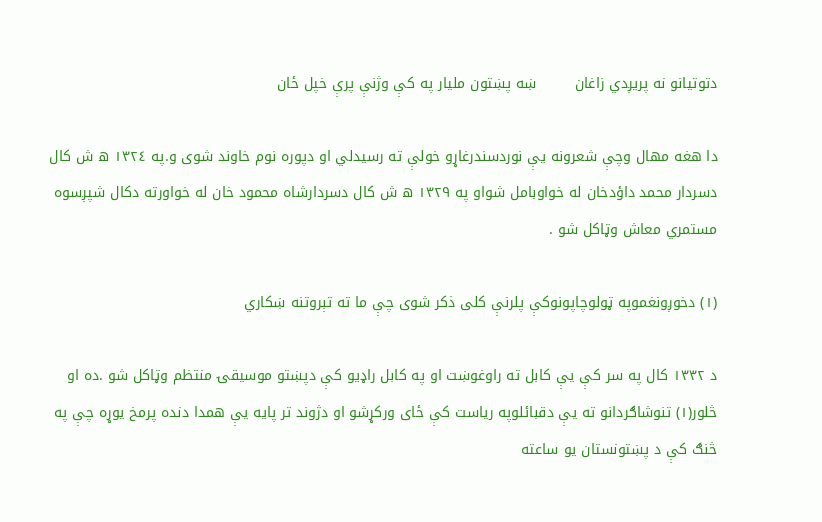دتوتيانو نه پريږدي زاغان        ښه پښتون مليار په کې وژنې پرې خپل ځان

دا هغه مهال وچې شعرونه يې نوردسندرغاړو خولې ته رسيدلي او دپوره نوم خاوند شوی و.په ١٣٢٤ ه ش کال دسردار محمد داؤدخان له خواوبامل شواو په ١٣٢٩ ه ش کال دسردارشاه محمود خان له خواورته دکال شپږسوه مستمري معاش وټاکل شو .

(١) دخوږونغموپه ټولوچاپونوکې پلرنې کلی ذکر شوی چې ما ته تېروتنه ښکاري

د ١٣٣٢ کال په سر کې يې کابل ته راوغوښت او په کابل راډيو کې دپښتو موسيقۍ منتظم وټاکل شو .ده او څلور(١) تنوشاګردانو ته يې دقبائلوپه رياست کې ځای ورکړشو او دژوند تر پايه يې همدا دنده پرمخ يوړه چې په څنګ کې د پښتونستان يو ساعته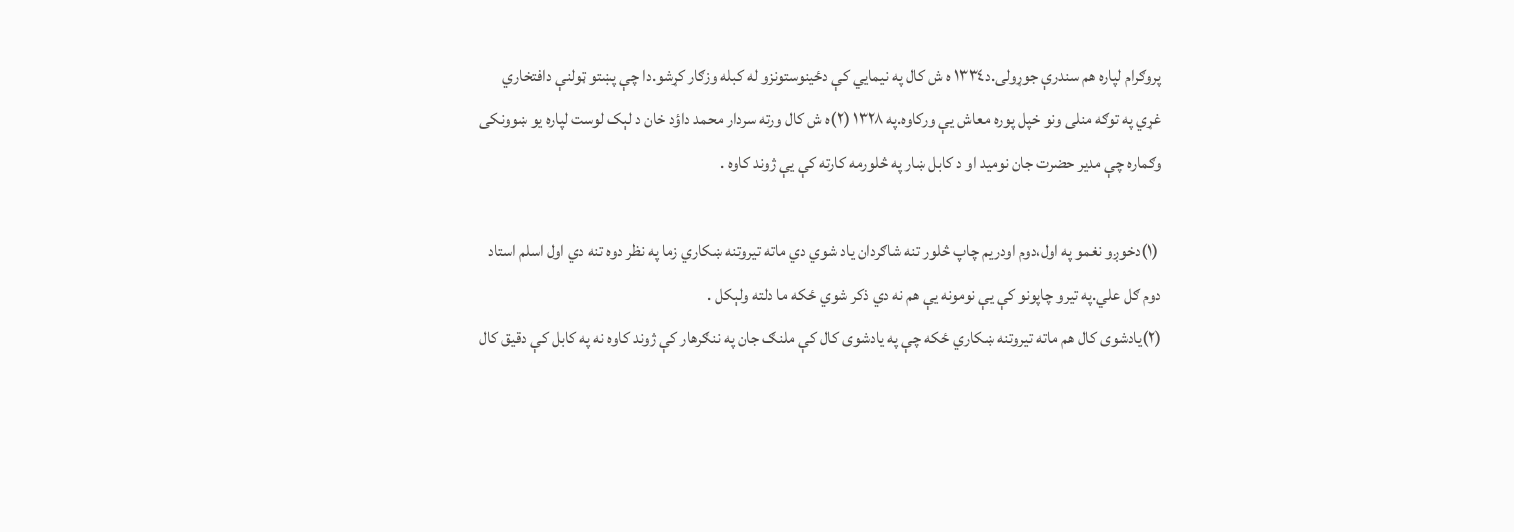پروګرام لپاره هم سندرې جوړولی.د١٣٣٤ ه ش کال په نيمايي کې دځينوستونزو له کبله وزګار کړشو.دا چې پښتو ټولنې دافتخاري غړي په توګه منلی ونو خپل پوره معاش يې ورکاوه.په ١٣٢٨ (٢)ه ش کال ورته سردار محمد داؤد خان د لېک لوست لپاره يو ښوونکی وګماره چې مدير حضرت جان نوميد او د کابل ښار په څلورمه کارته کې يې ژوند کاوه .

 (۱)دخوږو نغمو په اول،دوم اودريم چاپ څلور تنه شاګردان ياد شوي دي ماته تيروتنه ښکاري زما په نظر دوه تنه دي اول اسلم استاد دوم ګل علي.په تيرو چاپونو کې يې نومونه يې هم نه دي ذکر شوي ځکه ما دلته ولېکل .
(۲)يادشوی کال هم ماته تيروتنه ښکاري ځکه چې په يادشوی کال کې ملنګ جان په ننګرهار کې ژوند کاوه نه په کابل کې دقيق کال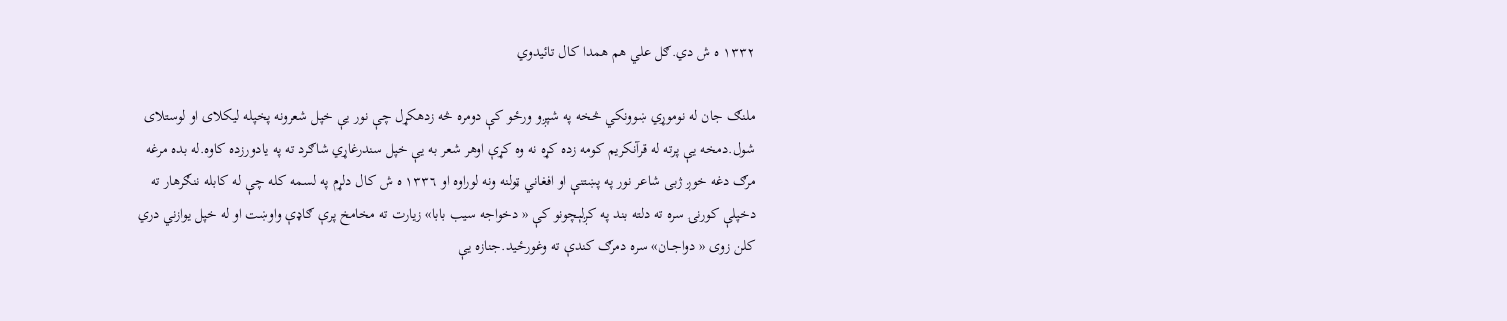١٣٣٢ ه ش دي.ګل علي هم همدا کال تائيدوي

ملنګ جان له نوموړي ښوونکي څخه په شپږو ورځو کې دومره څه زدهکړل چې نور يې خپل شعرونه پخپله ليکلای او لوستلای شول.دمخه يې پرته له قرآنکريم کومه زده کړه نه وه کړې اوهر شعر به يې خپل سندرغاړي شاګرد ته په يادورزده کاوه.له بده مرغه مرګ دغه خوږ ژبی شاعر نور په پښتنې او افغاني ټولنه ونه لوراوه او ١٣٣٦ ه ش کال دلړم په لسمه کله چې له کابله ننګرهار ته دخپلې کورنۍ سره ته دلته بند په کږلېچونو کې « دخواجه سيب بابا» زيارت ته مخامخ پرې ګاډې واوښت او له خپل يوازني دري کلن زوی « دواجــان» سره دمرګ کندې ته وغورځيد.جنازه يې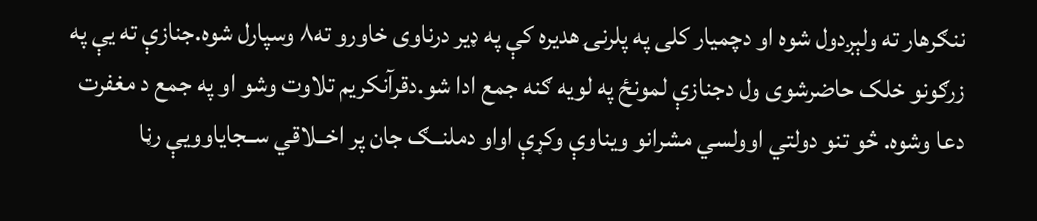ننګرهار ته ولېږدول شوه او دچميار کلی په پلرنۍ هديره کې په ډير درناوی خاورو ته٨ وسپارل شوه.جنازې ته يې په زرګونو خلک حاضرشوی ول دجنازې لمونځ په لويه ګنه جمع ادا شو.دقرآنکريم تلاوت وشو او په جمع د مغفرت دعا وشوه. څو تنو دولتي اوولسي مشرانو ويناوې وکړې اواو دملنــګ جان پر اخــلاقي ســجاياوويې رڼا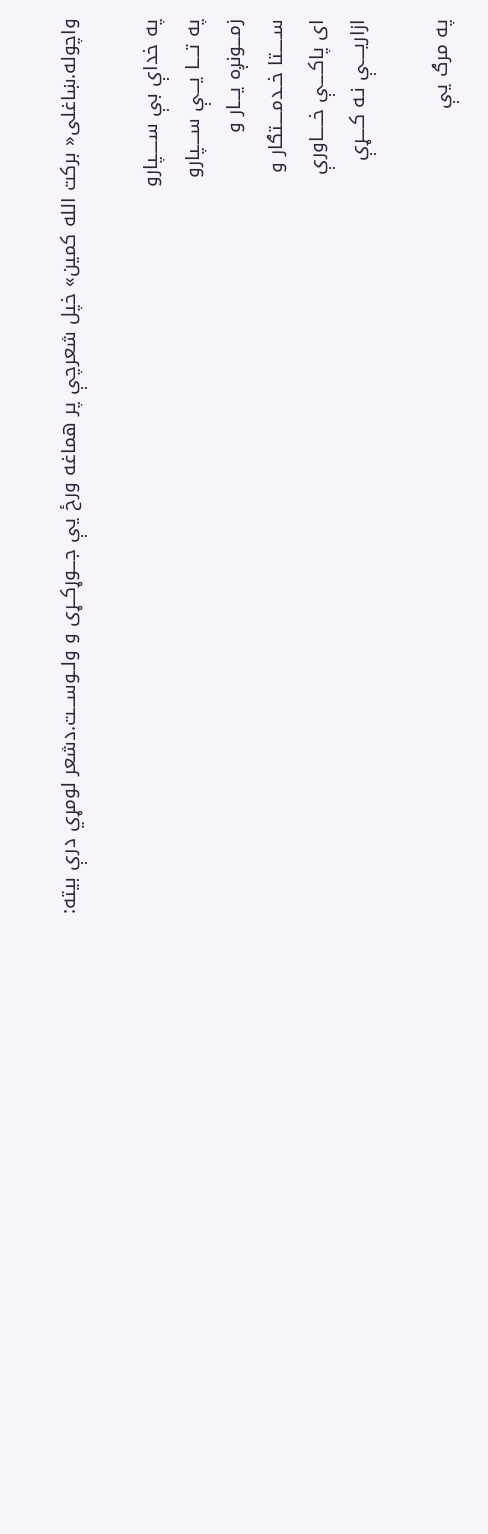واچوله.ښاغلی« برکت الله کمين» خپل شعرچې پر هماغه ورځ يې جـــوړکــړی و ولــوســـت.دشعر لومړي درې بيته:

په خداې بې ســـــپارو
په تــــا يـــې ســــپارو
زمـــونږه يـــار و
ســـــتا خــدمــــتګار و
ای پاکــــې خـــــاورې
ازاريــــې نـه کــــړې

په مرګ يې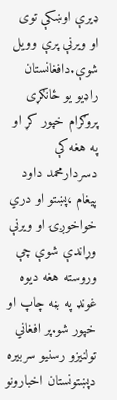ډيرې اوښکې توی او ويرنې پرې وويل شوې.دافغانستان راډيو يو ځانګړی پروګرام خپور کړ او په هغه کې دسردارمحمد داود پيغام ،پښتو او دري خواخوږۍ او ويرنې وړاندې شوې چې وروسته هغه ديوه غونډ په بڼه چاپ او خپور شو.پر افغاني تولنيزو رسنيو سربيره دپښتونستان اخبارونو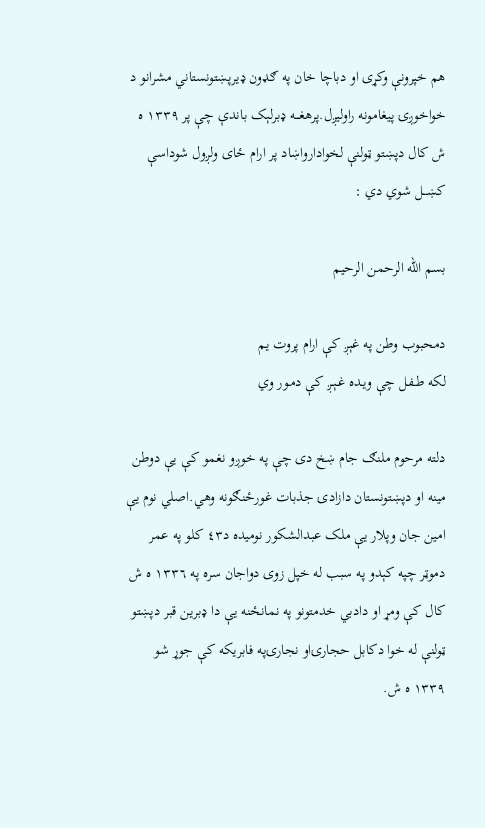هم خپرونې وکړی او دباچا خان په ګډون ډيرپښتونستاني مشرانو د خواخوږۍ پيغامونه راوليږل.پرهغـــه ډبرلېک باندې چې پر ١٣٣٩ ه ش کال دپښتو ټولنې لخوادارواښاد پر ارام ځای ولږول شوداسې کښـــل شوي دي :

بسم الله الرحمن الرحيم

دمحبوب وطن په غېږ کې ارام پروت يم
لکه طـفـل چې ويـده غـېـږ کې دمـور وي

دلته مرحوم ملنګ جام ښخ دی چې په خوږو نغمو کې يې دوطن مينه او دپښتونستان دازادۍ جذبات غورځنګونه وهي.اصلي نوم يې امين جان وپلار يې ملک عبدالشکور نوميده د٤٣ کلو په عمر دموټر چپه کېدو په سبب له خپل زوی دواجان سره په ١٣٣٦ ه ش کال کې ومړ او دادبي خدمتونو په نمانځنه يې دا ډبرين قبر دپښتو ټولنې له خوا دکابل حجارۍاو نجارۍپه فابريکه کې جوړ شو ١٣٣٩ ه ش.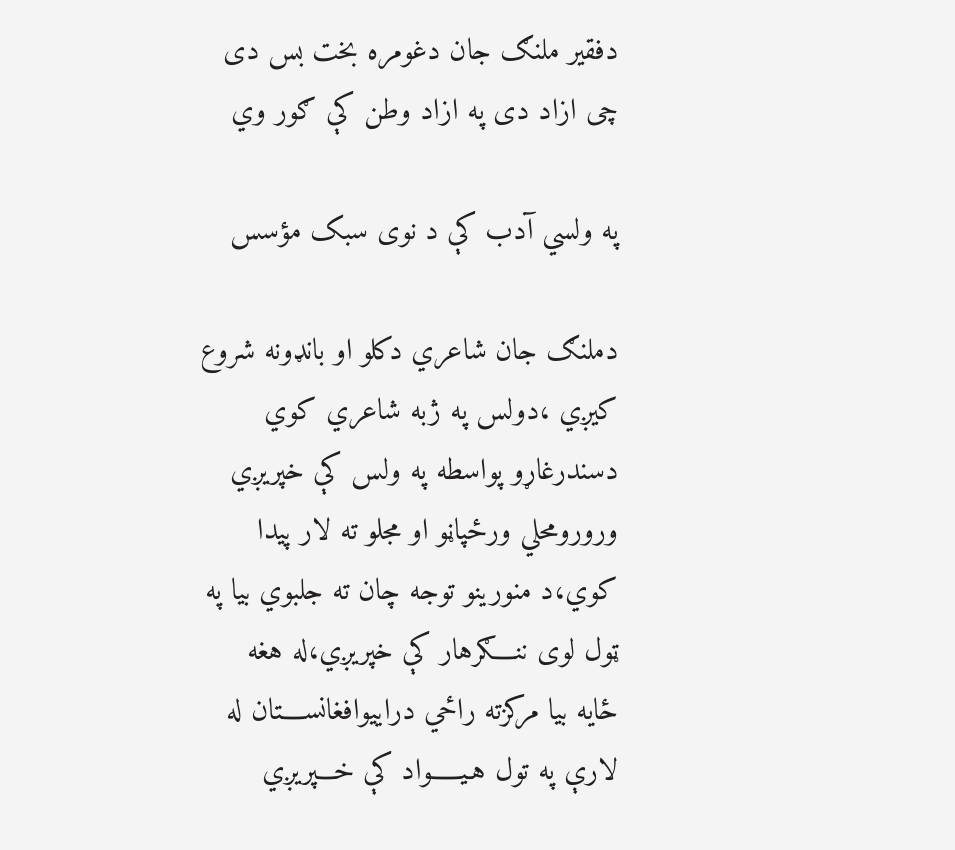دفقير ملنګ جان دغومره بخت بس دی
چی ازاد دی په ازاد وطن کې ګور وي

په ولسي آدب کې د نوی سبک مؤسس

دملنګ جان شاعري دکلو او بانډونه شروع کيږي ،دولس په ژبه شاعري کوي دسندرغاړو پواسطه په ولس کې خپريږي ورورومحلي ورځپاڼو او مجلو ته لار پيدا کوي،د منورينو توجه چان ته جلبوي بيا په ټول لوی ننــــګرهار کې خپريږي،له هغه ځايه بيا مرکزته راځي دراييوافغانســــتان له لارې په تول هـيـــــواد کې خـــپريږي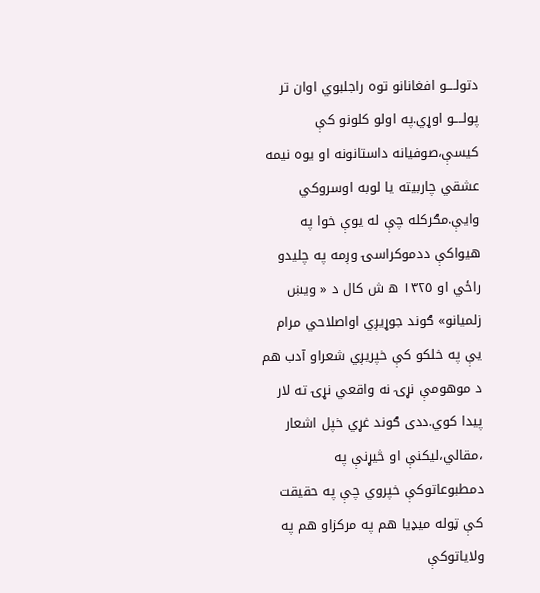دتولــــو افغانانو توه راجلبوي اوان تر پولــــو اوړي.په اولو کلونو کې کيسې،صوفيانه داستانونه او يوه نيمه عشقي چاربيته يا لوبه اوسروکي وايې.مګرکله چې له يوې خوا په هيواکې ددموکراسۍ وږمه په چليدو راځي او ١٣٢٥ ه ش کال د « ويښ زلميانو» ګوند جوړيږي اواصلاحي مرام يې په خلکو کې خپريږي شعراو آدب هم د موهومې نړۍ نه واقعي نړۍ ته لار پيدا کوي.ددی ګوند غړي خپل اشعار ،مقالي،ليکنې او څيړنې په دمطبوعاتوکې خپروي چې په حقيقت کې ټوله ميډيا هم په مرکزاو هم په ولاياتوکې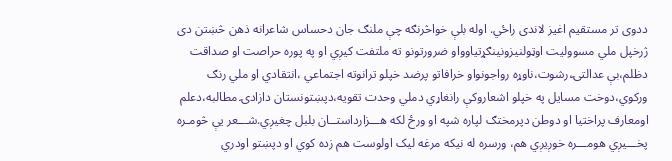ددوی تر مستقيم اغيز لاندی راځي. اوله بلې خواڅرنګه چې ملنګ جان دحساس شاعرانه ذهن څښتن دی ژرخپل ملي مسووليت اوټولنيزونينګړتياوواو ضرورتونو ته ملتفت کيږي او په پوره حراصت او صداقت دظلم،بې عدالتۍ،رشوت،ناوړه رواجونواو خرافاتو پرضد خپلو ترانوته اجتماعي ،انتقادي او ملي رنګ ورکوي،دوخت مسايل په خپلو اشعاروکې رانغاړي دملي وحدت تقويه،دپښتونستان دازادۍ مطالبه،دعلم اومعارف پراختيا او دوطن دپرمختګ لپاره شپه او ورځ لکه هـــزارداستــان بلبل چغيږي.شـــعر يې څومـره پخـــيږي هومـــره خوږيږي هم، ورسره له نيکه مرغه ليک اولوست هم زده کوي او دپښتو اودري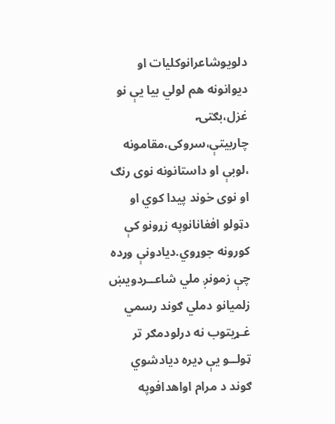دلويوشاعرانوکليات او ديوانونه هم لولي بيا يې نو غزل،بګتۍ، چاربيتې،سروکی،مقامونه ،لوبې او داستانونه نوی رنګ او نوی خوند پيدا کوي او دټولو افغانانوپه زړونو کې کورونه جوړوي.ديادونې وړده چې زمونږ ملي شاعــردويښ زلميانو دملي ګوند رسمي غـړيتوب نه درلودمګر تر ټولــو يې ډيره ديادشوي ګوند د مرام اواهدافوپه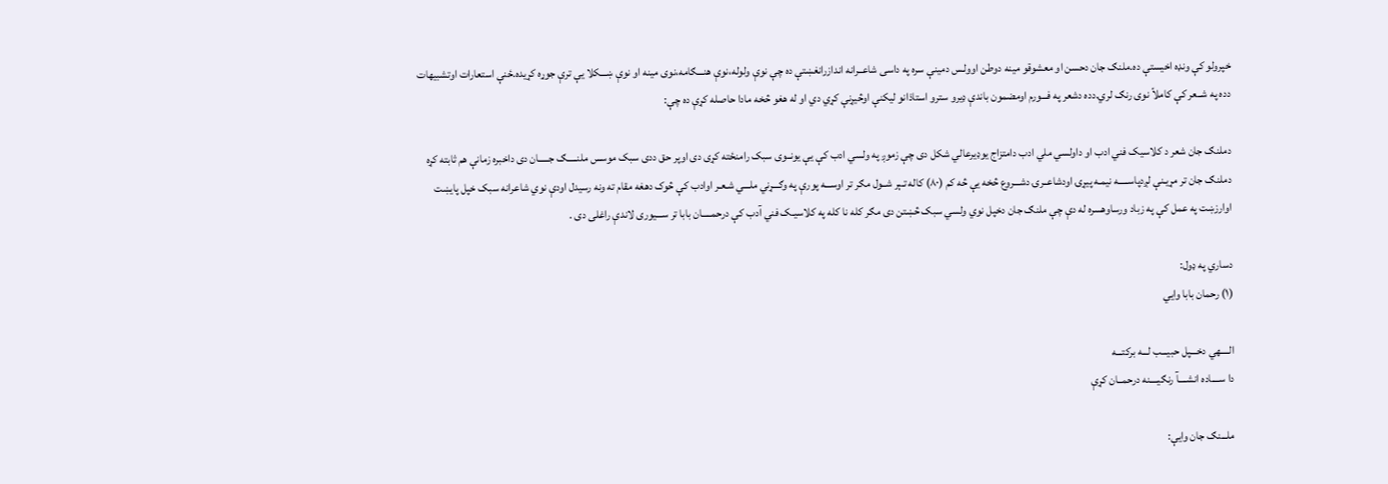خپرولو کې ونډه اخيستې ده.ملنګ جان دحسن او معشوقو مينه دوطن اوولـس دمينې سره په داسی شاعــرانه اندازرانغښتې ده چې نوې ولوله،نوې هنـــګامه،نوی مينه او نوې ښـــکلا يې ترې جوړه کړيده.ځنې استعارات اوتشبيهات دده په شــعر کې کاملاً نوی رنګ لري.دده دشعر په فـــورم اومضمون باندې ډيرو سترو استاذانو ليکنې اوڅيړنې کړي دي او له هغو څخه مادا حاصله کړې ده چې:

دملنګ جان شعر د کلاسيک فني ادب او داولسي ملي ادب دامتزاج يوډيرعالي شکل دی چې زموږ په ولسي ادب کې يې يونــوی سبک رامنځته کړی دی اوپر حق ددی سبک موسس ملنـــــګ جـــــان دی داخبره زمانې هم ثابته کړه دملنګ جان تر مړيـنې لږدپاســـــه نيمـه پيړۍ اودشاعــرۍ دشـــروع څخه يې څه کم (٨٠) کاله تـېر شــول مګر تر اوســـه پورې په وګـــړني ملـــي شـعـر اوادب کې څوک دهغه مقام ته ونه رسيدل اودې نوي شاعرانه سبک خپل پايښت اوارزښت په عمل کې په زباد ورساوهسره له دې چې ملنګ جان دخپل نوي ولسي سبک څښتن دی مګر کله نا کله په کلاسيـک فني آدب کې درحمـــــان بابا تر ســـيوری لاندې راغلی دی .

دساري په ډول:
(١) رحمان بابا وايي

الــــهي دخـــپل حبيـــب لـــه برکتـــه
دا ســــاده انشــــآ رنګيــــنه درحمــان کړې

ملـــنګ جان وايې: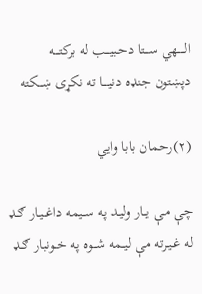الـــــهي ســـتا دحـبيـــب له برکتــــه
دپښتون جنډه دنيــــا ته نکړی ښـــکته

(٢)رحمان بابا وايي

چې مـې يــار وليـد په ســيمه داغــيـار ګـډ
له غـيـرته مې ليــمه شـــوه په خــونبار ګـډ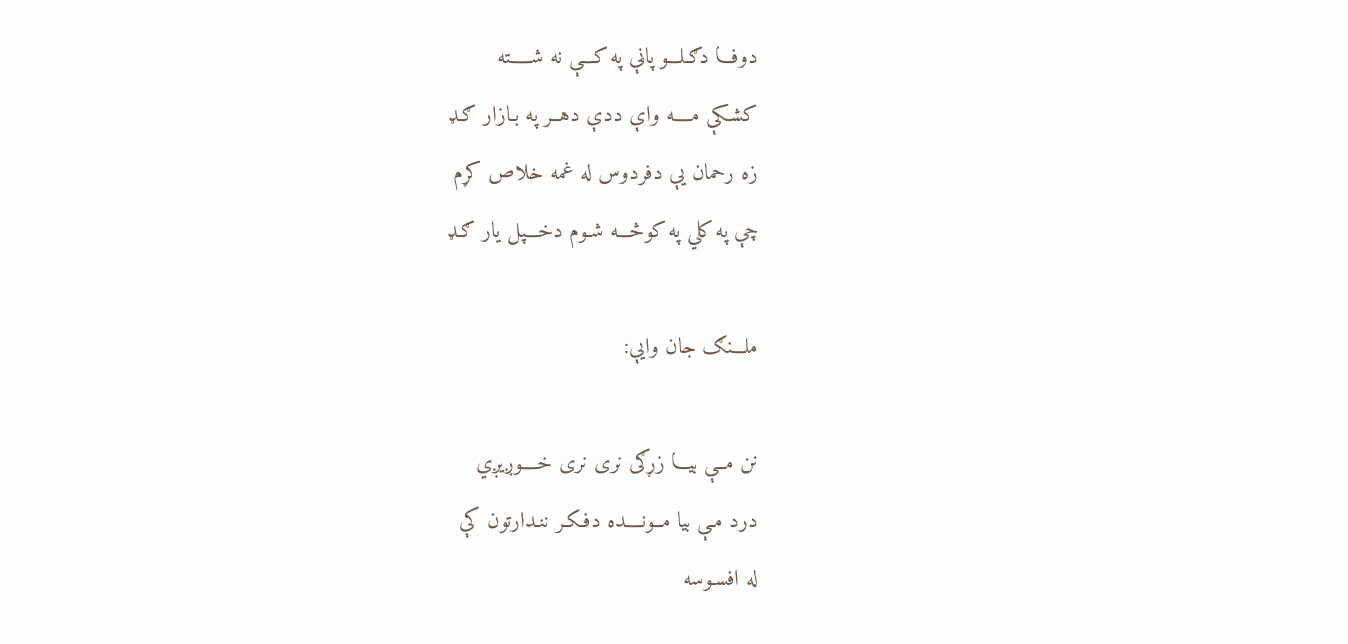دوفـــا دګـلـــو پاڼې په کـــې نه شـــــته
کشـکې مــــه واې ددې دهــر په بـازار ګـډ
زه رحمان يې دفردوس له غمه خلاص کړم
چې په کلي په کوڅـــه شـوم دخـــپل يار ګـډ

ملـــنګ جان وايې:

نن مــې بيـــا زړګی نری نری خــــوږيږي
درد مـې بيا مــونــــده دفـکـر ننـدارتون کې
له افسـوسه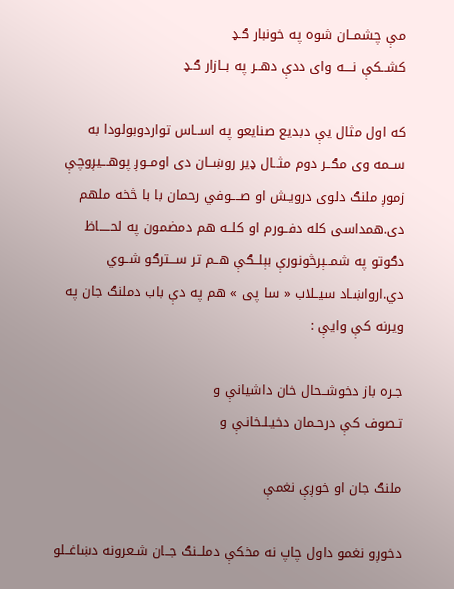مې چشمــان شوه په خونبار ګـډ
کشــکې نــــه وای ددې دهــر په بــازار ګـډ

که اول مثال يې دبديع صنايعو په اســاس تواردوبولودا به ســمه وی مګــر دوم مثــال ډير روښــان دی اومــوږ پوهـــيږوچې زموږ ملنګ دلوی درويـش او صــــوفي رحمان با با څخه ملهم دی.همداسی کله دفــورم او کلــه هم دمضمون په لحـــــاظ دګوتو په شمــېرڅونورې بېلــګې هــم تر ســـترګو شــوي دي.ارواښـاد سيــلاب « سا پی » هم په دې باب دملنګ جان په ويرنه کې وايې :

جـره باز دخوشــحال خان داشيانې و
تـصوف کې درحـمان دخيـلـخانـې و

ملنګ جان او خوږې نغمې

دخوږو نغمو داول چاپ نه مخکې دملــنګ جــان شـعرونه دښاغــلو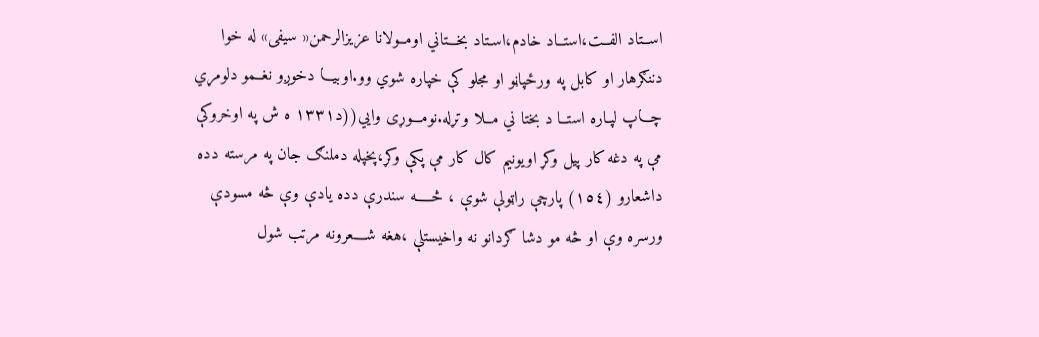اســتاد الفــت،استــاد خادم،اسـتاد بخـــتاني اومــولانا عزيزالرحمن« سيفی» له خوا دننګرهار او کابل په ورځپاڼو او مجلو کې خپاره شوي وو.اوبيـــا دخوږو نغــمو دلومړي چـــاپ لپـاره استــا د بختا ني مــلا وتړله.نومـــوړی وايي((د١٣٣١ ه ش په اوخروکې مې په دغه کار پيل وکړ اويونيم کال کار مې پکې وکړ،پخپله دملنګ جان په مرسته دده داشعارو (١٥٤) پارچې راټولې شوې ، څـــــه سندرې دده يادې وې څه مسودې ورسره وې او څه مو دشا ګردانو نه واخيستلې ،هغه شــــعرونه مرتب شول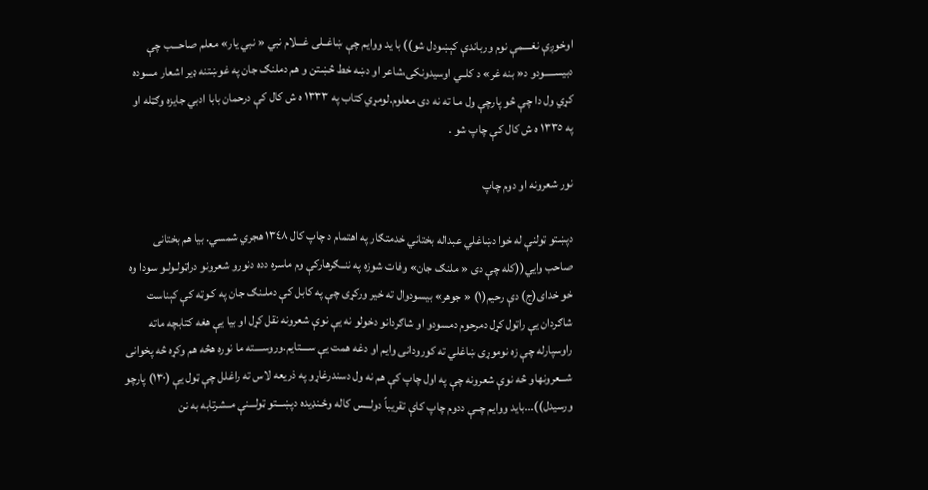اوخوږې نغــــمې نوم ورباندې کېښودل شو)) با يد ووايم چې ښاغــلی غـــلام نبي « نبي يار» معلم صاحـــب چې دبيســـــودو د« بنه غر» د کلــي اوسيدونکی،شاعر او دښه خط څښتن و هم دملنګ جان په غوښتنه ډير اشعار مسوده کړي ول دا چې څو پارچې ول مـا ته نه دی معلوم.لومړي کتاب په ١٣٣٣ ه ش کال کې درحمان بابا ادبي جايزه وګټله او په ١٣٣٥ ه ش کال کې چاپ شو .

نور شعرونه او دوم چاپ

دپښتو ټولنې له خوا دښاغلي عبداله بختاني خدمتګار په اهتمام د چاپ کال ١٣٤٨ هجري شمسي. بيا هم بختانی صاحب وايي((کله چې دی « ملنګ جان» وفات شوزه په ننــګرهارکې وم ماسره دده دنورو شعرونو دراټولـولـو سودا وه خو خدای(ج) دې رحيم(١) « جوهر» بيسودوال ته خير ورکړی چې په کابل کې دملـنګ جان په کـوټه کې کېناست شاګردان يې راټول کړل دمرحوم دمسودو او شاګردانو دخولو نه يې نوې شعرونه نقل کړل او بيا يې هغه کتابچه ماته راوسپارله چې زه نوموړی ښاغلي ته کورودانی وايم او دغه همت يې ســــتايم.وروســــته ما نوره هڅه هم وکړه څه پخوانی شـــعرونهاو څه نوې شعرونه چې په اول چاپ کې هم نه ول دسندرغاړو په ذريعه لاس ته راغلل چې ټول يې (١٣٠) پارچو ورسيدل))...بايد ووايم چــې ددوم چاپ کاې تقريباً دولـــس کاله وځـنډيده دپښـــتو ټولـــنې مــشرتابه به نن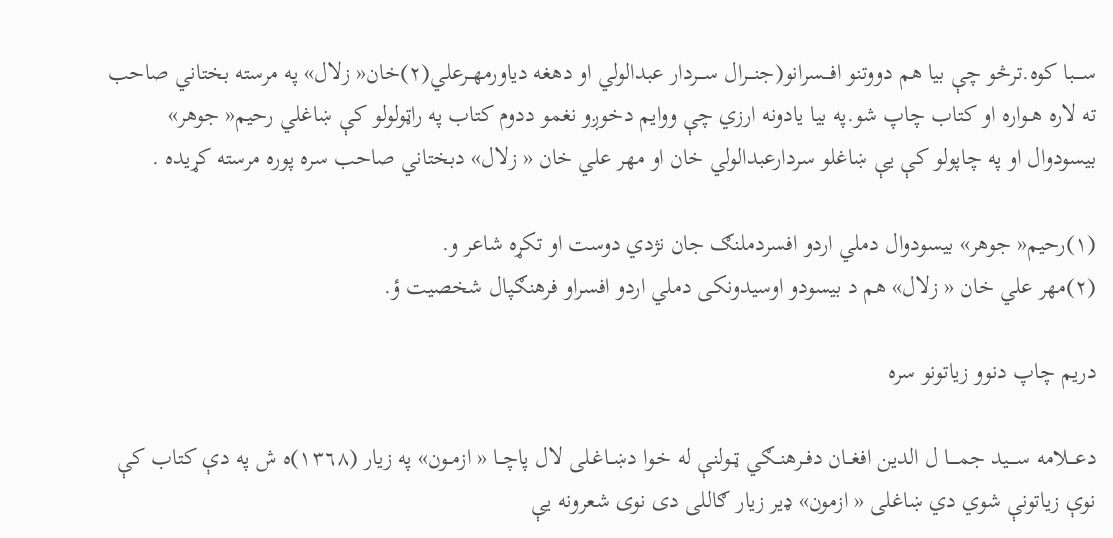ســــبا کوه.ترڅو چې بيا هم دووتنو افـــسرانو(جنـــرال ســـردار عبدالولي او دهغه دياورمهــرعلي(٢)خان« زلال» په مرسته بختاني صاحب ته لاره هــواره او کتاب چاپ شو.په بيا يادونه ارزي چې ووايم دخوږو نغمو ددوم کتاب په راټولولو کې ښاغلي رحيم« جوهر» بيسودوال او په چاپولو کې يې ښاغلو سردارعبدالولي خان او مهر علي خان « زلال» دبختاني صاحب سره پوره مرسته کړيده .

(۱)رحيم« جوهر» بیسودوال دملي اردو افسردملنګ جان نژدي دوست او تکړه شاعر و.
(٢)مهر علي خان « زلال» هم د بیسودو اوسيدونکی دملي اردو افسراو فرهنګپال شخصيت ؤ.

دريم چاپ دنوو زياتونو سره

دعـــلامه ســــيد جمــــا ل الدين افغــان دفــرهنــګي ټــولنې له خـوا دښــاغـلی لال پاچــا « ازمــون» په زيار (١٣٦٨)ه ش په دې کتاب کې نوې زياتونې شوي دي ښاغلی « ازمون» ډير زيار ګاللی دی نوی شعرونه يې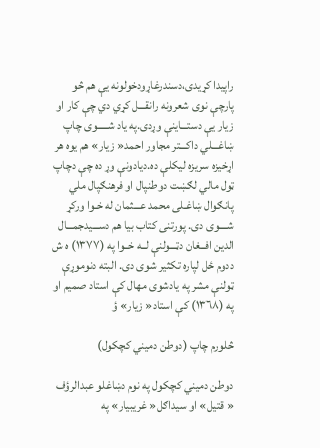راپيدا کړيدی،دسندرغاړودخولونه يې هم څو پارچې نوی شعرونه رانقـــل کړي دي چې کار او زيار يې دستـــاينې وړدی.په ياد شـــــوی چاپ ښاغـــلي داکـــتر مجاور احمد« زيار» هم يوه هر اړخيزه سريزه ليکلې ده.ديادونې وړ ده چې دچاپ ټول مالي لګښت دوطنپال او فرهنګپال ملي پانګوال ښاغـلی محمد عـــثمان له خـوا ورکړ شــــوی دی. پورتنی کتاب بيا هم دســـيدجمـــال الدين افــغان دټـــولنې لــه خــوا په (١٣٧٧) ه ش ددوم ځل لپاره تکثير شوی دی. البته دنوموړې ټولنې مشر په يادشوی مهال کې استاد صميم او په (١٣٦٨) کې استاد« زيار» ؤ

څلورم چاپ (دوطن دميني کچکول)

دوطن دميني کچکول په نوم دښاغلو عبدالرؤف « قتيل» او سيداګل« غريبيار» په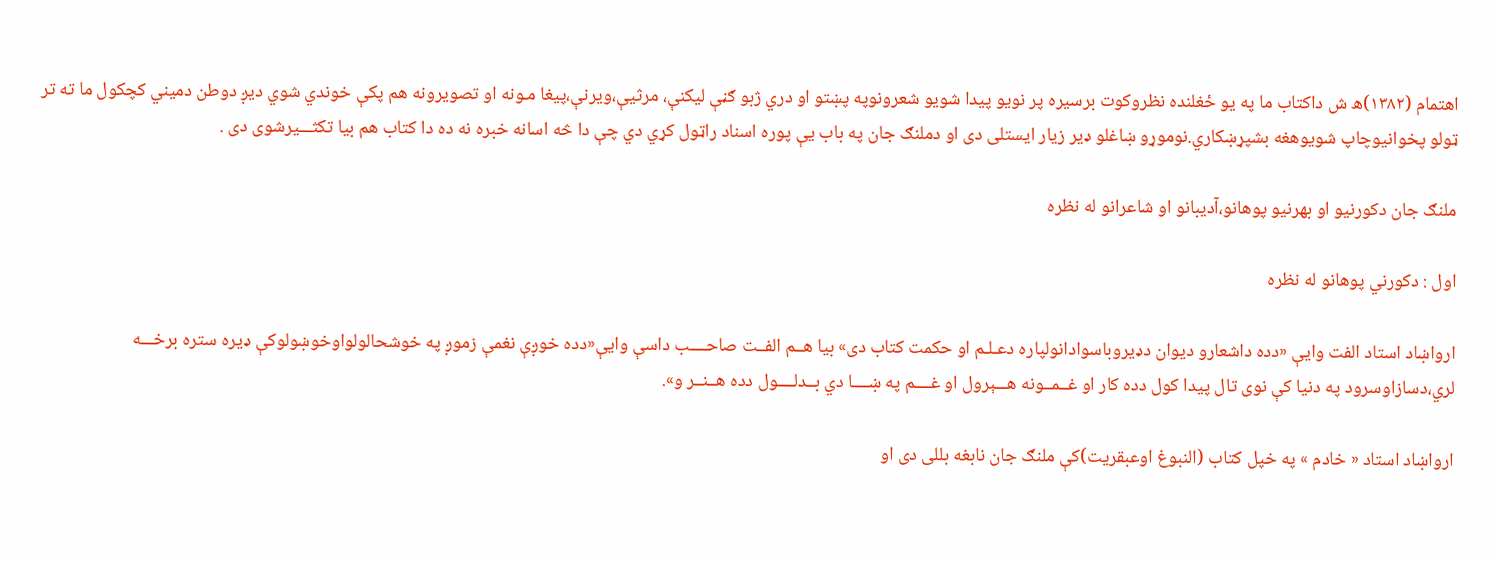اهتمام (١٣٨٢)ه ش داکتاب ما په يو ځغلنده نظروکوت برسيره پر نويو پيدا شويو شعرونوپه پښتو او دري ژبو ګڼې ليکنې، مرثيې،ويرنې،پيغا مـونه او تصويرونه هم پکې خوندي شوي ديږ دوطن دميني کچکول ما ته تر ټولو پخوانيوچاپ شويوهغه بشپړښکاري.نوموړو ښاغلو ډير زيار ايستلی دی او دملنګ جان په باب يې پوره اسناد راټول کړي دي چې دا څه اسانه خبره نه ده دا کتاب هم بيا تکثـــيرشوی دی .

ملنګ جان دکورنيو او بهرنيو پوهانو،آديبانو او شاعرانو له نظره

اول : دکورني پوهانو له نظره

ارواښاد استاد الفت وايې «دده داشعارو ديوان دډيروباسوادانولپاره دعـلـم او حکمت کتاب دی» بيا هــم الفــت صاحــــب داسې وايې«دده خوږې نغمې زموږ په خوشحالولواوخوښولوکې ډيره ستره برخـــه لري،دسازاوسرود په دنيا کې نوی تال پيدا کول دده کار او غــمــونه هـــېرول او غــــم په ښــــا دي بــدلــــول دده هــنــر و».

ارواښاد استاد « خادم » په خپل کتاب (النبوغ اوعبقريت)کې ملنګ جان نابغه بللی دی او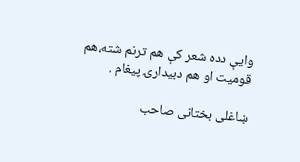وايې دده شعر کې هم ترنم شته،هم قوميت او هم دبيدارۍ پيغام .

ښاغلی بختانی صاحب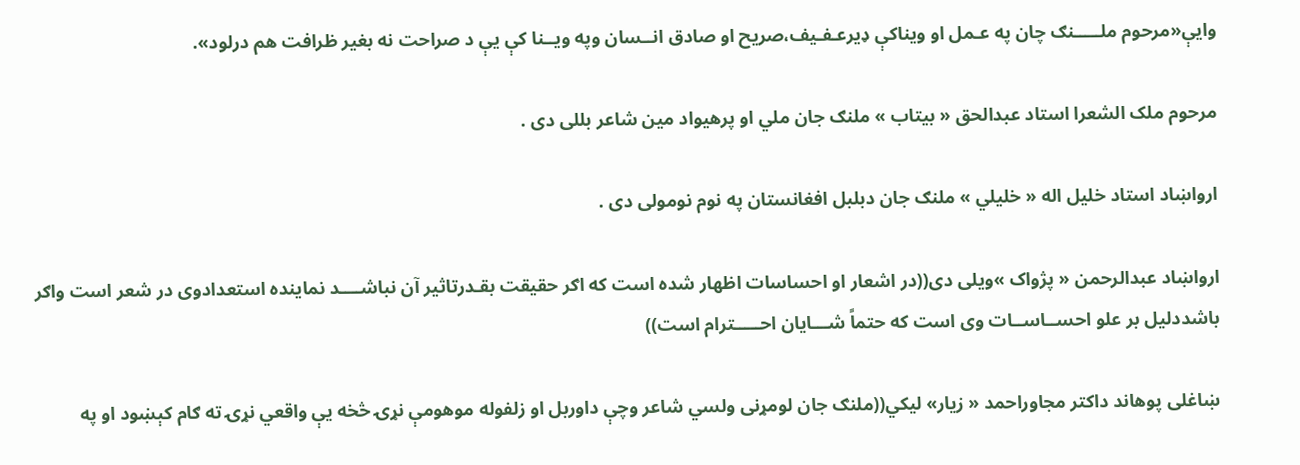وايې«مرحوم ملـــــنګ چان په عـمل او ويناکې ډيرعـفـيف،صريح او صادق انــسان وپه ويــنا کې يې د صراحت نه بغير ظرافت هم درلود».

مرحوم ملک الشعرا استاد عبدالحق « بيتاب » ملنګ جان ملي او پرهيواد مين شاعر بللی دی .

ارواښاد استاد خليل اله « خليلي » ملنګ جان دبلبل افغانستان په نوم نومولی دی .

ارواښاد عبدالرحمن « پژواک »ويلی دی((در اشعار او احساسات اظهار شده است که اګر حقيقت بقـدرتاثير آن نباشــــد نماينده استعدادوی در شعر است واګر باشددليل بر علو احســاســات وی است که حتماً شـــايان احـــــترام است))

ښاغلی پوهاند داکتر مجاوراحمد « زيار» ليکي((ملنګ جان لومړنی ولسي شاعر وچې داوربل او زلفوله موهومې نړۍ څخه يې واقعي نړۍ ته ګام کېښود او په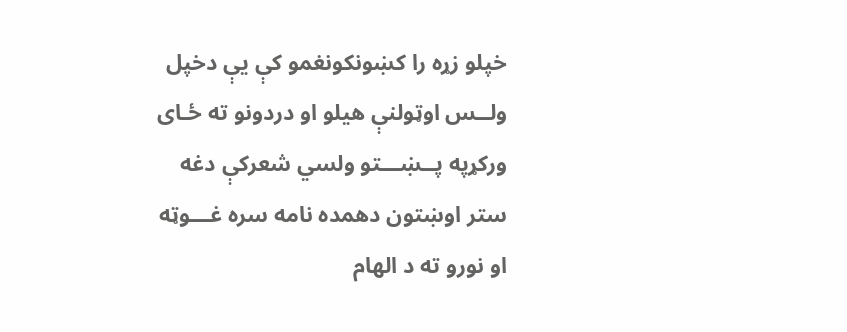خپلو زړه را کښونکونغمو کې يې دخپل ولــس اوټولنې هيلو او دردونو ته ځـای ورکړپه پــښـــتو ولسي شعرکې دغه ستر اوښتون دهمده نامه سره غـــوټه او نورو ته د الهام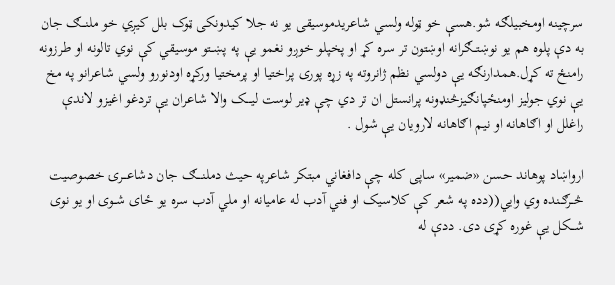سرچينه اومخبيلګه شو.هسې خو ټوله ولسي شاعريدموسيقی يو نه جلا کيدونکی ټوک بلل کيږي خو ملنـــګ جان به دې پلوه هم يو نوښتــګرانه اوښتون تر سره کړ او پخپلو خوږو نغمو يې په پښــتو موسيقي کې نوي تالونه او طرزونه رامنځ ته کړل.همدارنګه يې دولسي نظم ژانروته په زړه پوری پراختيا او پرمختيا ورکړه اودنورو ولسي شاعرانو په مخ يې نوي جوليز اومنځپانګيزڅنډونه پرانستل ان تر دي چې ډير لوست ليــــک والا شاعران يې تردغو اغيزو لاندې راغلل او اګاهانه او نيم اګاهانه لارويان يې شول .

ارواښاد پوهاند حسن «ضمير» ساپی کله چې دافغاني مبتکر شاعرپه حيث دملنــــګ جان دشاعـــرۍ خصوصيت څــرګــنده وي وايي((دده په شعر کې کلاسيک او فني آدب له عاميانه او ملي آدب سره يو ځای شــوی او يو نوی شـــکل يې غوره کړی دی. ددې له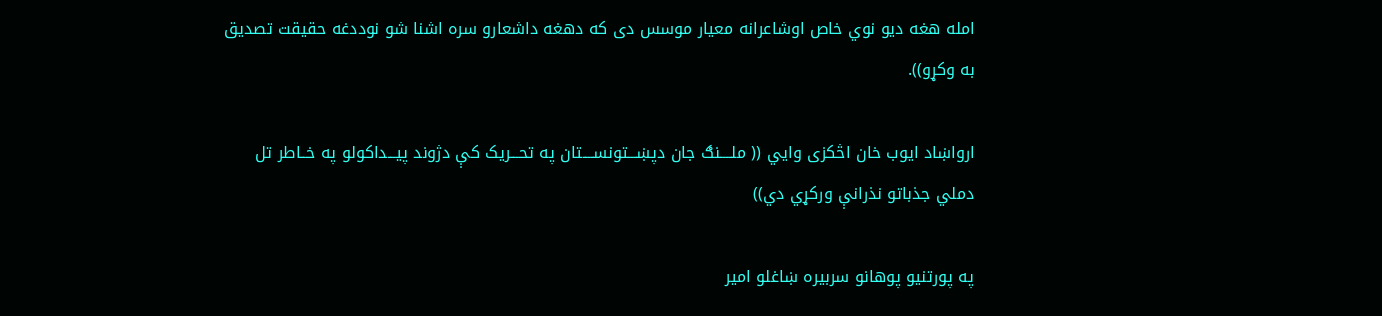امله هغه ديو نوي خاص اوشاعرانه معيار موسس دی که دهغه داشعارو سره اشنا شو نوددغه حقيقت تصديق به وکړو)).

ارواښاد ايوب خان اڅکزی وايي (( ملــــنګ جان دپښـــتونســــتان په تحـــريک کې دژوند پيـــداکولو په خــاطر تل دملي جذباتو نذرانې ورکړي دي))

په پورتنيو پوهانو سربيره ښاغلو امير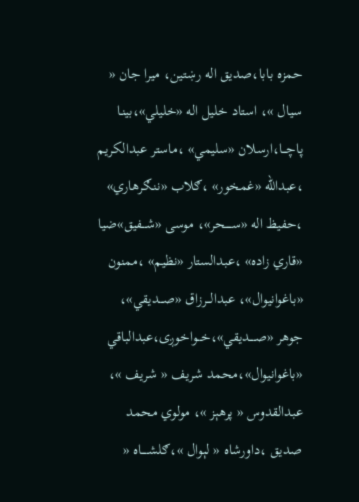حمزه بابا،صديق اله رښتين، ميرا جان « سيال »، استاد خليل اله «خليلي»،بينـا پاچـــا،ارسلان «سليمي» ،ماستر عبدالکريم ،عبدالله «غمخور» ،ګلاب «ننـګرهاري» ،حفيظ اله «ســـــحر»، موسی «شـــفيق»ضيا «قاري زاده» ،عبدالستار «نظيم» ،ممنون «باغوانيوال»، عبدالـــرزاق «صـــديقي»، جوهر «صــــديقي»،خـــواخوږی،عبدالباقي «باغوانيوال»،محمد شريف « شريف »، عبدالقدوس « پرهېز »، مولوي محمد صديق ،داورشاه « لېوال »،ګلشـــــاه «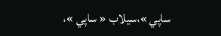ساپي »،سيلاب « ساپي »،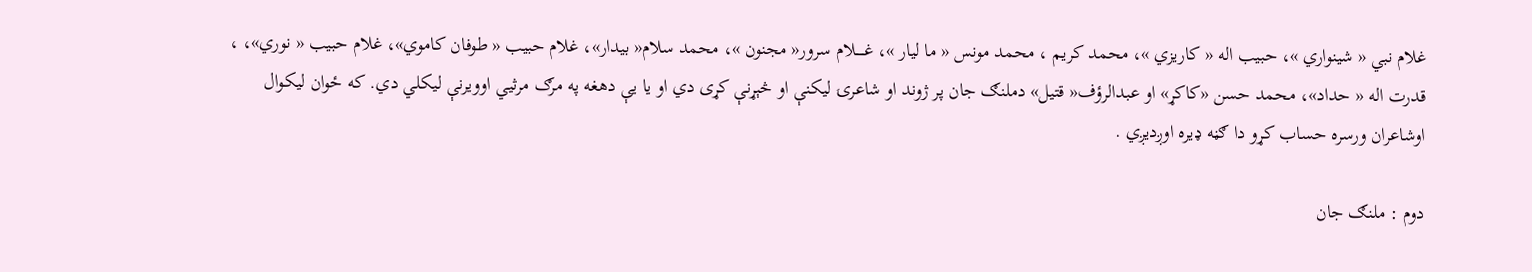غلام نبي « شينواري »، حبيب اله « کاريزي »، محمد کريم ، محمد مونس « ما ليار »، غـــــلام سرور« مجنون »، محمد سلام« بيدار»، غلام حبيب « طوفان کاموي»، غلام حبيب « نوري»، ، قدرت اله « حداد»، محمد حسن «کاکړ» او عبدالرؤف« قتيل» دملنګ جان پر ژوند او شاعرۍ ليکنې او څېړنې کړی دي او يا يې دهغه په مرګ مرثيي اوويرنې ليکلي دي. که ځوان ليکوال اوشاعران ورسره حساب کړو دا ګڼه ډيره اوږديږي .

دوم : ملنګ جان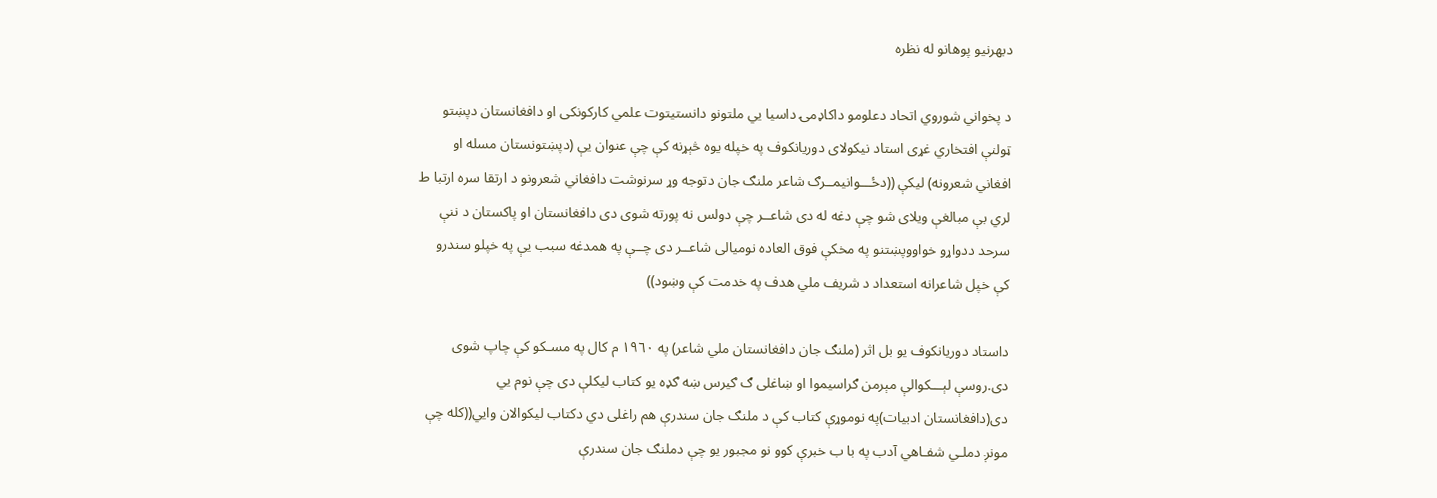دبهرنيو پوهانو له نظره

د پخواني شوروي اتحاد دعلومو داکاډمۍ داسيا يي ملتونو دانستيتوت علمي کارکونکی او دافغانستان دپښتو ټولنې افتخاري غړی استاد نيکولای دوريانکوف په خپله يوه څېړنه کې چې عنوان يې (دپښتونستان مسله او افغاني شعرونه) ليکې ((دځـــوانيمــرګ شاعر ملنګ جان دتوجه وړ سرنوشت دافغاني شعرونو د ارتقا سره ارتبا ط لري بې مبالغې ويلای شو چې دغه له دی شاعــر چې دولس نه پورته شوی دی دافغانستان او پاکستان د ننې سرحد ددواړو خواووپښتنو په مخکې فوق العاده نوميالی شاعــر دی چــې په همدغه سبب يې په خپلو سندرو کې خپل شاعرانه استعداد د شريف ملي هدف په خدمت کې وښود))

داستاد دوريانکوف يو بل اثر (ملنګ جان دافغانستان ملي شاعر) په ١٩٦٠ م کال په مسـکو کې چاپ شوی دی.روسې لېـــکوالې مېرمن ګراسيموا او ښاغلی ګ ګيرس ښه ګډه يو کتاب ليکلې دی چې نوم يي دی(دافغانستان ادبيات)په نوموړې کتاب کې د ملنګ جان سندرې هم راغلی دي دکتاب ليکوالان وايي((کله چې مونږ دملـي شفـاهي آدب په با ب خبرې کوو نو مجبور يو چې دملنګ جان سندرې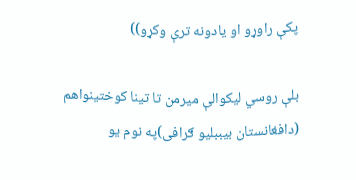پکې راوړو او يادونه ترې وکړو))

بلې روسي ليکوالې ميرمن تا تينا کوختينواهم (دافغانستان بيببليو ګرافی)په نوم يو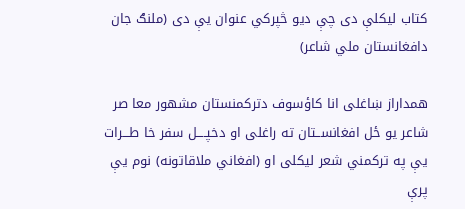کتاب ليکلې دی چې ديو څپرکي عنوان يې دی (ملنګ جان دافغانستان ملي شاعر)

همداراز ښاغلی انا کاؤسوف دترکمنستان مشهور معا صر شاعر يو ځل افغانســتان ته راغلی او دخپــــل سفر خا طـــرات يې په ترکمني شعر ليکلی او (افغاني ملاقاتونه) نوم يې پرې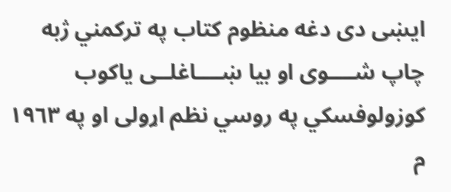ايښی دی دغه منظوم کتاب په ترکمني ژبه چاپ شــــوی او بيا ښــــاغلــی ياکوب کوزولوفسکي په روسي نظم اړولی او په ١٩٦٣ م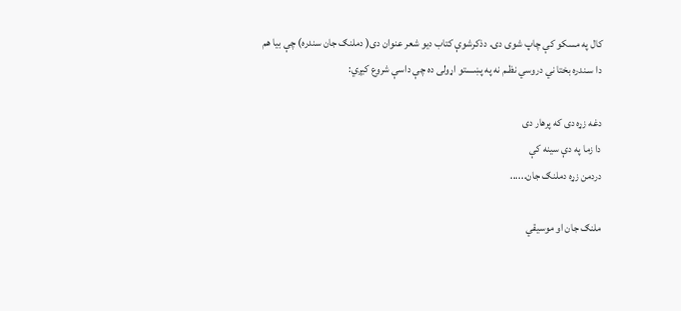کال په مسکو کې چاپ شوی دی. دذکرشوې کتاب ديو شعر عنوان دی( دملنګ جان سندره) چې بيا هم دا سـندره بختا ني دروسي نظـم نه په پښــــتو اړولی ده چې داسې شروع کيږي:

دغه زړه دی که پرهار دی
دا زما په دې سينه کې
دردمن زړه دملنګ جان......

ملنګ جان او موسيقي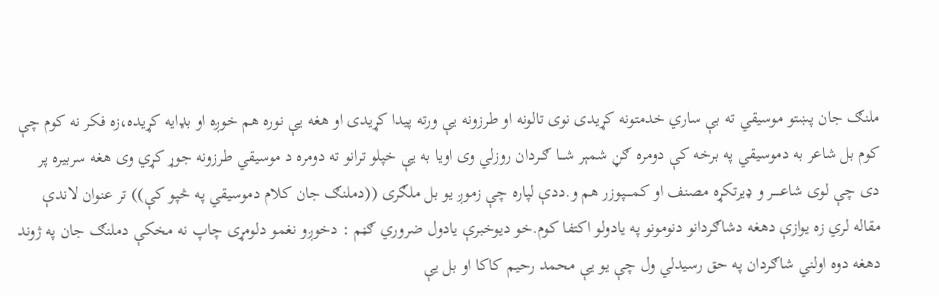ملنګ جان پښتو موسيقي ته بې ساري خدمتونه کړيدی نوی تالونه او طرزونه يې ورته پيدا کړيدی او هغه يې نوره هم خوږه او بډايه کړيده،زه فکر نه کوم چې کوم بل شاعر به دموسيقي په برخه کې دومره ګڼ شمېر شـــا ګــردان روزلي وی اويا به يې خپلو ترانو ته دومره د موسيقي طرزونه جوړ کړي وی هغه سربيره پر دی چې لوی شاعـــــر و ډيرتکړه مصنف او کمــــپوزر هم و.ددې لپاره چې زموږ يو بل ملګری ((دملنګ جان کلام دموسيقي په څپو کې)) تر عنوان لاندې مقاله لري زه يوازې دهغه دشاګردانو دنومونو په يادولو اکتفا کوم.خو ديوخبرې يادول ضروري ګڼم : دخوږو نغمو دلومړی چاپ نه مخکې دملنګ جان په ژوند دهغه دوه اولني شاګردان په حق رسيدلي ول چې يو يې محمد رحيم کاکا او بل يې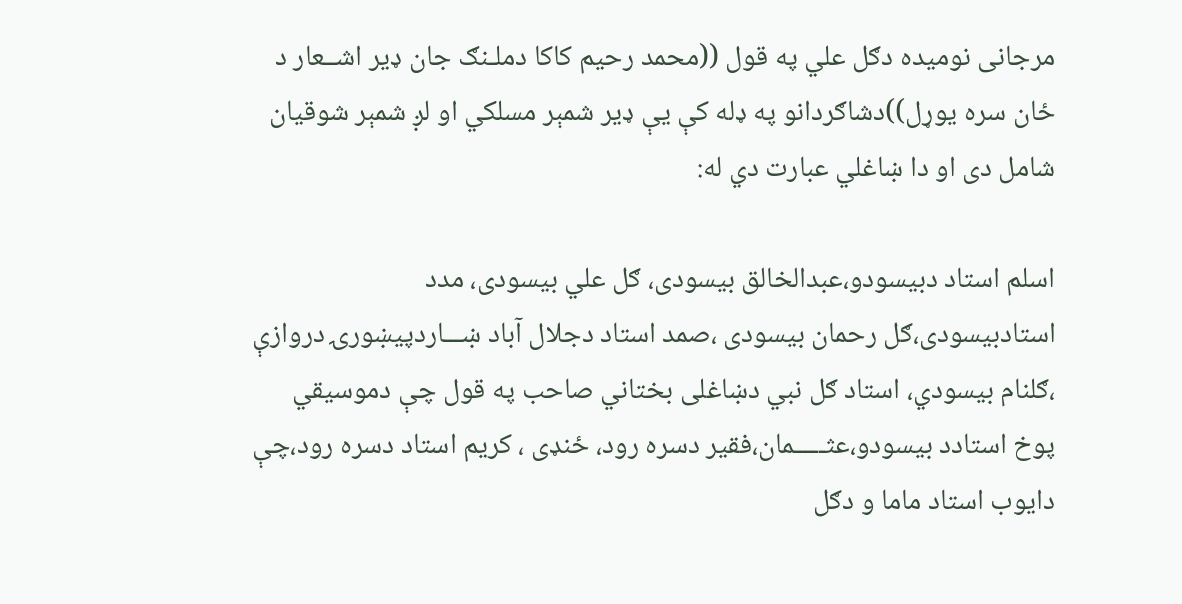مرجانی نوميده دګل علي په قول ((محمد رحيم کاکا دملـنګ جان ډير اشــعار د ځان سره يوړل))دشاګردانو په ډله کې يې ډير شمېر مسلکي او لږ شمېر شوقيان شامل دی او دا ښاغلي عبارت دي له:

اسلم استاد دبيسودو،عبدالخالق بيسودی، ګل علي بيسودی، مدد استادبيسودی،ګل رحمان بيسودی ،صمد استاد دجلال آباد ښـــاردپيښورۍ دروازې ،ګلنام بيسودي، استاد ګل نبي دښاغلی بختاني صاحب په قول چې دموسيقي پوخ استادد بيسودو،عثـــــمان،فقير دسره رود، ځنډی ، کريم استاد دسره رود،چې دايوب استاد ماما و دګل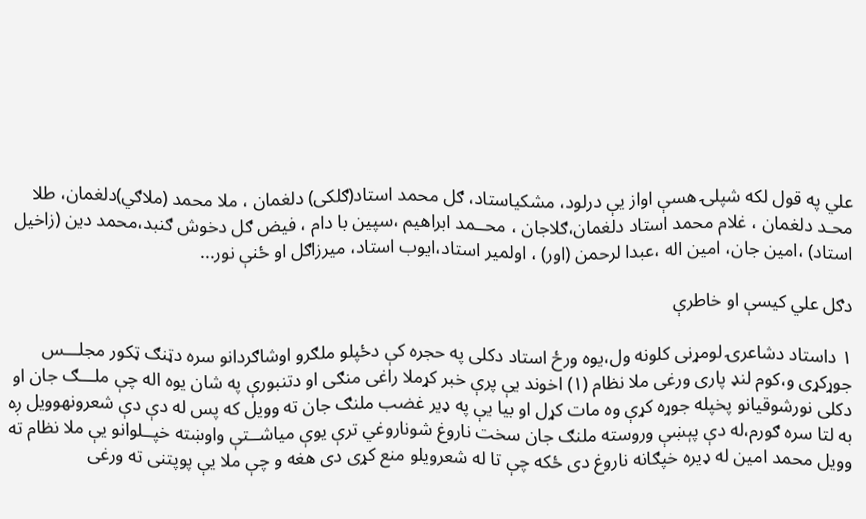علي په قول لکه شپلۍ هسې اواز يې درلود، مشکياستاد، ګل محمد استاد(ګلکی) دلغمان ، ملا محمد (ملاګي)دلغمان، طلا محـد دلغمان ، غلام محمد استاد دلغمان،ګلاجان ، محــمد ابراهيم ،سپين با دام ، فيض ګل دخوش ګنبد،محمد دين (زاخيل استاد) ،امين جان، امين اله ،عبدا لرحمن (اور) ، اولمير استاد،ايوب استاد، ميرزاګل او ځنې نور...

دګل علي کيسې او خاطرې

١ داستاد دشاعرۍ لومړنی کلونه ول،يوه ورځ استاد دکلی په حجره کې دځپلو ملګرو اوشاګردانو سره دټنګ ټکور مجلـــس جوړکړی و،کوم لنډ پاری ورغی ملا نظام (١) اخوند يې پرې خبر کړملا راغی منګی او دتنبورې په شان يوه اله چې ملـــګ جان او دکلی نورشوقيانو پخپله جوړه کړې وه مات کړل او بيا يې په ډير غضب ملنګ جان ته وويل که پس له دې دې شعرونهوويل ږه به لتا سره ګورم،له دې پېښې وروسته ملنګ جان سخت ناروغ شوناروغي ترې يوې مياشــتې واوښته خپــلوانو يې ملا نظام ته وويل محمد امين له ډيره خپګانه ناروغ دی ځکه چې تا له شعرويلو منع کړی دی هغه و چې ملا يې پوپتنی ته ورغی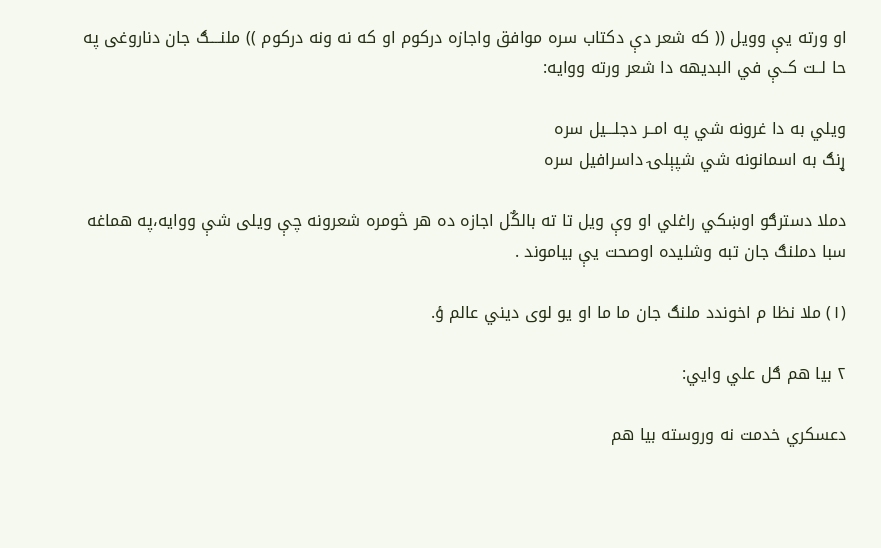او ورته يې وويل (( که شعر دې دکتاب سره موافق واجازه درکوم او که نه ونه درکوم )) ملنــــګ جان دناروغی په حا لــت کــې في البديهه دا شعر ورته ووايه:

ويلي به دا غرونه شي په امــر دجلـــيل سره
ړنګ به اسمانونه شي شپېلۍ داسرافيل سره

دملا دسترګو اوښکي راغلي او وې ويل تا ته بالکٌل اجازه ده هر څومره شعرونه چې ويلی شې ووايه،په هماغه سبا دملنګ جان تبه وشليده اوصحت يې بياموند .

(١) ملا نظا م اخوندد ملنګ جان ما ما او يو لوی ديني عالم ؤ.

٢ بيا هم ګل علي وايي:

دعسکري خدمت نه وروسته بيا هم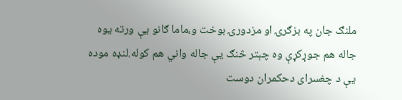ملنګ جان په بزګرۍ او مزدورۍ بوخت و،ماما ګانو يې ورته يوه جاله هم جوړکړې وه چېتر څنګ يې جاله واني هم کوله.لنډه موده يې د چغسرای دحکمران دوست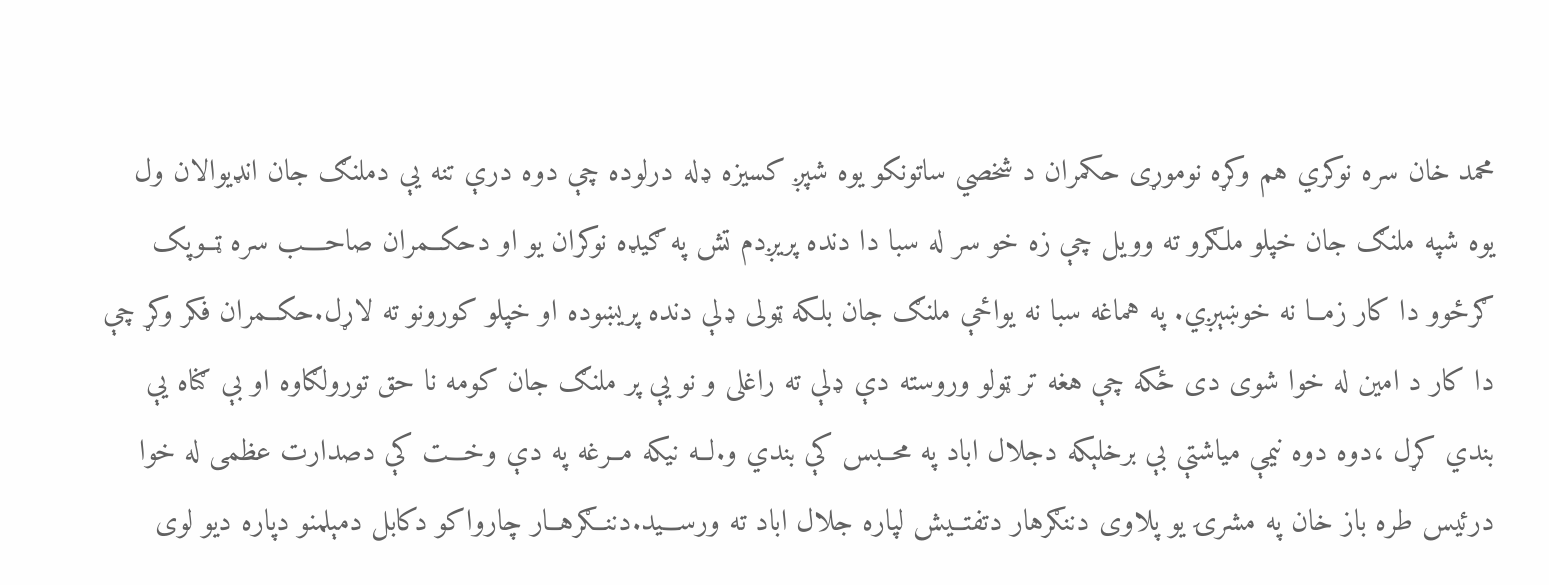محمد خان سره نوکري هم وکړه نوموړی حکمران د شخصي ساتونکو يوه شپږ کسيزه ډله درلوده چې دوه درې تنه يې دملنګ جان انډيوالان ول يوه شپه ملنګ جان خپلو ملګرو ته وويل چې زه خو سر له سبا دا دنده پريږدم تش په ګيډه نوکران يو او دحکــمران صاحــــب سره ټــوپک ګرځوو دا کار زمــا نه خوښېږي. په هماغه سبا نه يواځې ملنګ جان بلکه ټولی ډلې دنده پريښوده او خپلو کورونو ته لاړل.حکــمران فکر وکړ چې دا کار د امين له خوا شوی دی ځکه چې هغه تر ټولو وروسته دې ډلې ته راغلی و نو يې پر ملنګ جان کومه نا حق تورولګاوه او بې ګناه يې بندي کړل ،دوه دوه نيمې مياشتې بې برخلېکه دجلال اباد په محــبس کې بندي و.لــه نيکه مــرغه په دې وخـــت کې دصدارت عظمی له خوا درئيس طره باز خان په مشرۍ يو پلاوی دننګرهار دتفتــيش لپاره جلال اباد ته ورســـيد.دننــګرهــار چارواکو دکابل دمېلمنو دپاره ديو لوی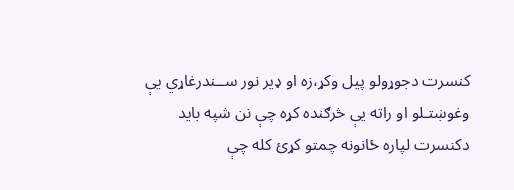کنسرت دجوړولو پيل وکړ،زه او ډير نور ســندرغاړي يې وغوښتـلو او راته يې څرګنده کړه چې نن شپه بايد دکنسرت لپاره ځانونه چمتو کړئ کله چې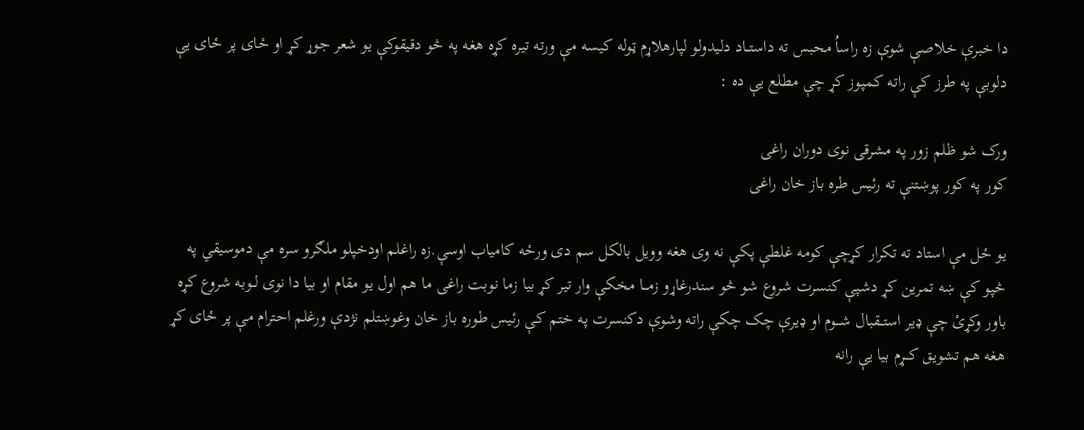دا خبرې خلاصې شوې زه راساُ محبس ته داستــاد دليدولو لپارهلاړم ټوله کيسه مې ورته تيره کړه هغه په څو دقيقوکې يو شعر جوړ کړ او ځای پر ځای يې دلوبې په طرز کې راته کمپوز کړ چې مطلع يې ده :

ورک شو ظلم زور په مشرقی نوی دوران راغی
کور په کور پوښتنې ته رئيس طره باز خان راغی

يو ځل مې استاد ته تکرار کړچې کومه غلطې پکې نه وی هغه وويل بالکل سم دی ورځه کامياب اوسې.زه راغلم اودخپلو ملګرو سره مې دموسيقي په څپو کې ښه تمرين کړ دشپې کنسرت شروع شو څو سندرغاړو زمـــا مخکې وار تير کړ بيا زما نوبت راغی ما هم اول يو مقام او بيا دا نوی لــوبه شروع کړه باور وکړئ چې ډير استــقبال شـــوم او ډيرې چک چکې راته وشوې دکنسرت په ختم کې رئيس طوره باز خان وغوښتلم نژدې ورغلم احترام مې پر ځای کړ هغه هم تشويق کـــړم بيا يې رانه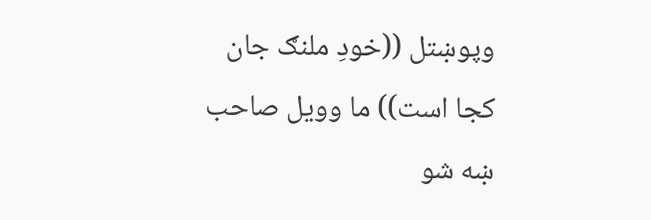وپوښتل ((خودِ ملنګ جان کجا است)) ما وويل صاحب ښه شو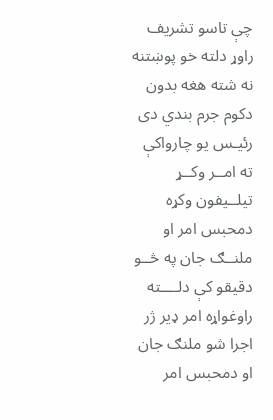چې تاسو تشريف راوړ دلته خو پوښتنه نه شته هغه بدون دکوم جرم بندي دی رئيـس يو چارواکې ته امــر وکــړ تيلــيفون وکړه دمحبس امر او ملنــګ جان په څــو دقيقو کې دلــــته راوغواړه امر ډير ژر اجرا شو ملنګ جان او دمحبس امر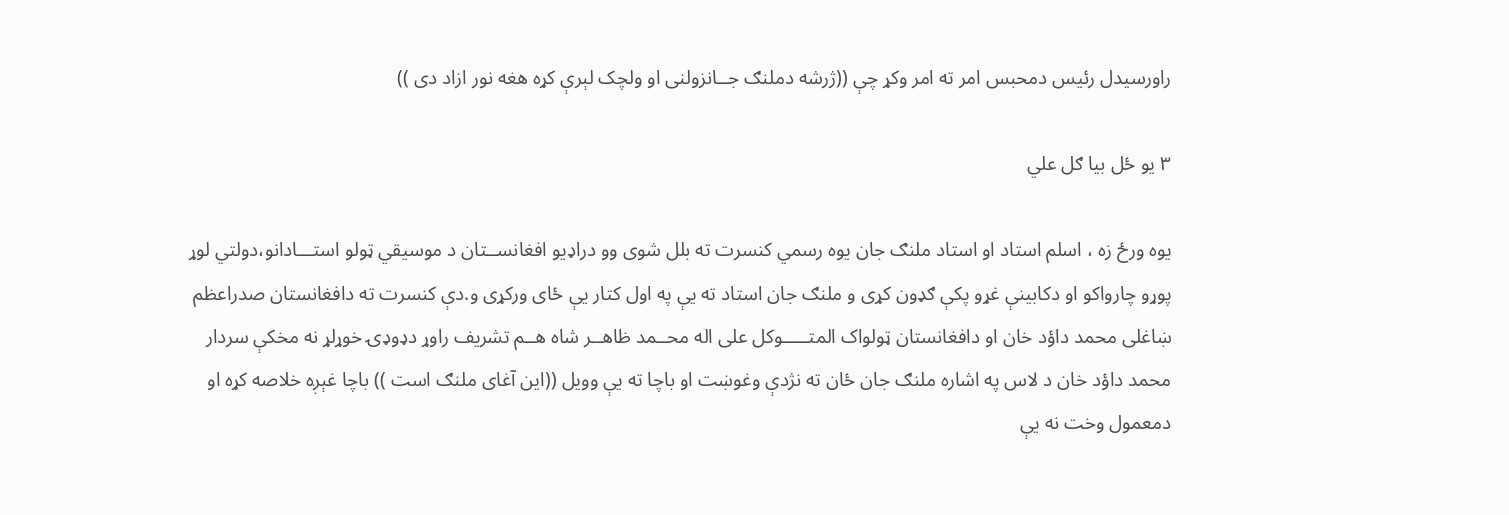راورسيدل رئيس دمحبس امر ته امر وکړ چې ((ژرشه دملنګ جــانزولنی او ولچک لېرې کړه هغه نور ازاد دی ))

٣ يو ځل بيا ګل علي

يوه ورځ زه ، اسلم استاد او استاد ملنګ جان يوه رسمي کنسرت ته بلل شوی وو دراډيو افغانســتان د موسيقي ټولو استـــادانو،دولتي لوړ پوړو چارواکو او دکابينې غړو پکې ګډون کړی و ملنګ جان استاد ته يې په اول کتار يې ځای ورکړی و.دې کنسرت ته دافغانستان صدراعظم ښاغلی محمد داؤد خان او دافغانستان ټولواک المتـــــوکل علی اله محــمد ظاهــر شاه هــم تشريف راوړ دډوډۍ خوړلړ نه مخکې سردار محمد داؤد خان د لاس په اشاره ملنګ جان ځان ته نژدې وغوښت او باچا ته يې وويل ((اين آغای ملنګ است )) باچا غېږه خلاصه کړه او دمعمول وخت نه يې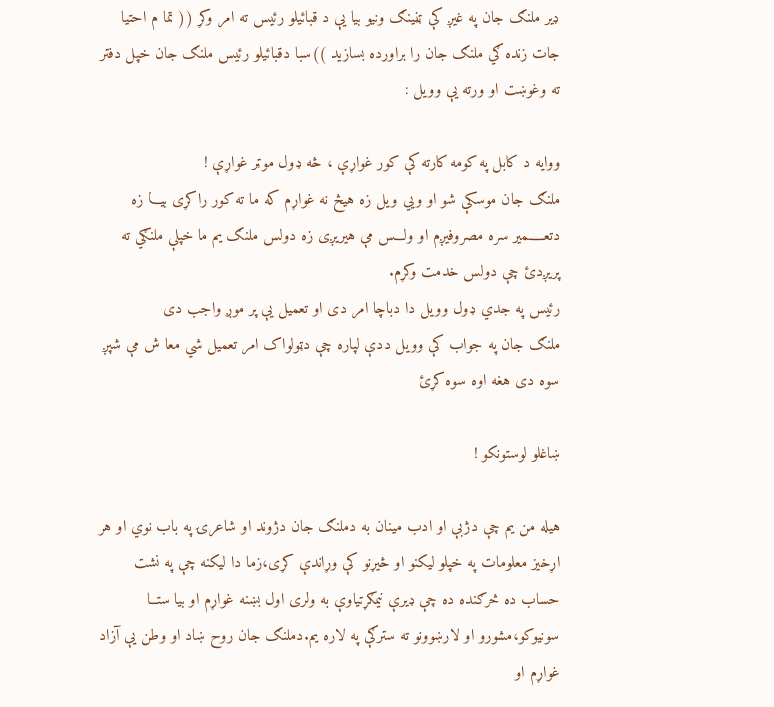ډير ملنګ جان په غيږ کې ټڼينګ ونيو بيا يې د قبائيلو رئيس ته امر وکړ (( تما م احتيا جات زنده ګي ملنګ جان را براورده بسازيد ))سبا دقبائيلو رئيس ملنګ جان خپل دفتر ته وغوښت او ورته يې وويل :

ووايه د کابل په کومه کارته کې کور غواړې ، څه ډول موټر غواړې !
ملنګ جان موسکې شو او ويي ويل زه هيڅ نه غواړم که ما ته کور راکړی بيـــا زه دتعـــــمير سره مصروفيږم او ولـــس مې هيريږی زه دولس ملنګ يم ما خپلې ملنګي ته پريږدئ چې دولس خدمت وکړم.
رئيس په جدي ډول وويل دا دباچا امر دی او تعميل يې پر موږ واجب دی
ملنګ جان په جواب کې وويل ددې لپاره چې دټولواک امر تعميل شي معا ش مې شپږ سوه دی هغه اوه سوه کړئ

ښاغلو لوستونکو !

هيله من يم چې دژبې او ادب مينان به دملنګ جان دژوند او شاعرۍ په باب نوي او هر اړخيز معلومات په خپلو ليکنو او څيړنو کې وړاندې کړی،زما دا ليکنه چې په نشت حساب ده څرګنده ده چې ډيرې نيمګړتياوې به ولری اول بښنه غواړم او بيا ستــا سونيوکو،مشورو او لارښوونو ته سترګې په لاره يم.دملنګ جان روح ښاد او وطن يې آزاد غواړم او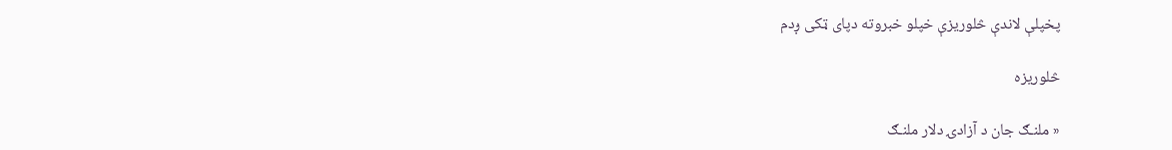پخپلې لاندې څلوريزې خپلو خبروته دپای ټکی ږدم

څلوريزه

« ملنـګ جان د آزادۍ دلار ملنـګ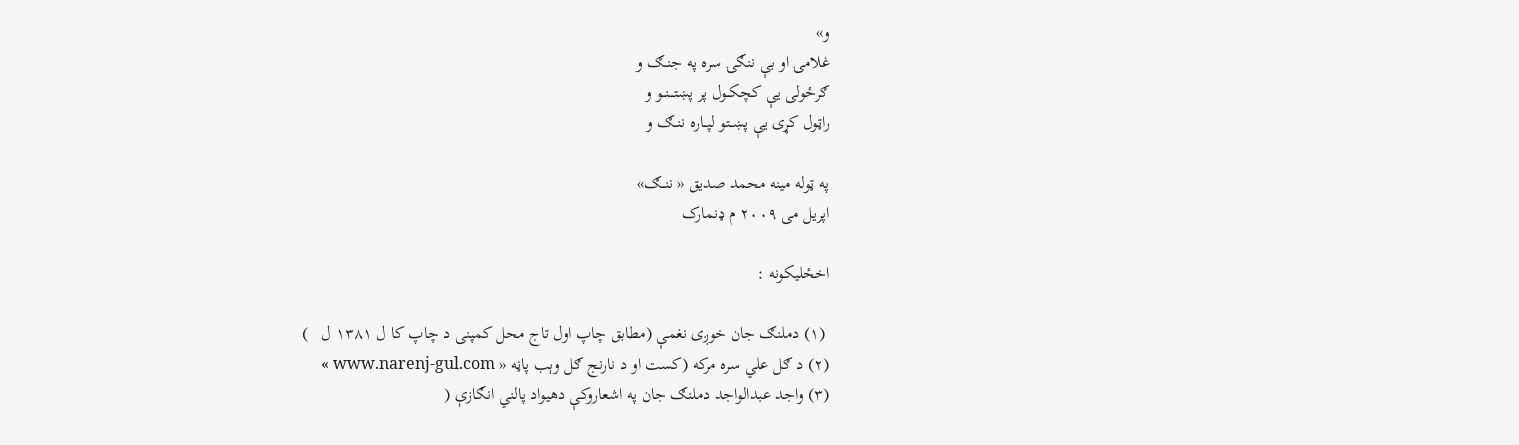و»
غلامۍ او بې ننګۍ سره په جنــګ و
ګرځولی يې کچکــول پر پښتـــنــو و
راټول کړی يې پښــتو لپــاره ننــګ و

په ټوله مينه محمد صديق « ننــګ»
اپريل می ٢٠٠٩ م ډنمارک

اخځليکونه :

 (۱) دملنګ جان خوږی نغمې (مطابق چاپ اول تاج محل کمپنی د چاپ کا ل ١٣٨١ ل   )
(۲) د ګل علي سره مرکه (کست او د نارنج ګل وېب پاڼه « www.narenj-gul.com »
(۳) واجد عبدالواجد دملنګ جان په اشعاروکې دهيواد پالني انګازې (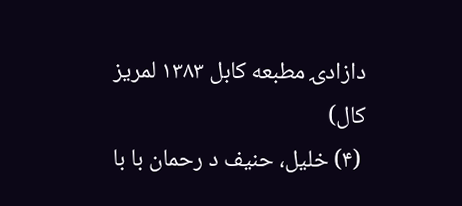دازادۍ مطبعه کابل ١٣٨٣ لمريز کال)
 (۴) خليل، حنيف د رحمان با با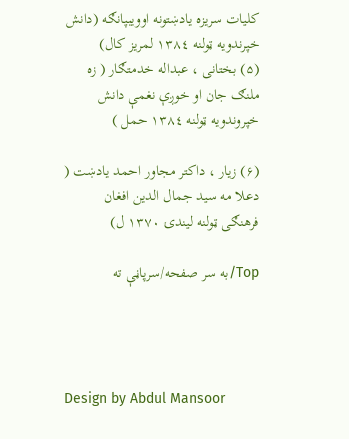کليات سريزه يادښتونه اوويبپانګه (دانش خپرندويه ټولنه ١٣٨٤ لمريز کال)
(۵) بختانی ، عبداله خدمتګار ( زه ملنګ جان او خوږې نغمې دانش خپروندويه ټولنه ١٣٨٤ حمل )

(۶) زيار ، داکتر مجاور احمد يادښت ( دعلا مه سيد جمال الدين افغان فرهنګی ټولنه ليندۍ ١٣٧٠ ل)

Top/به سر صفحه/سرپاڼې ته




Design by Abdul Mansoor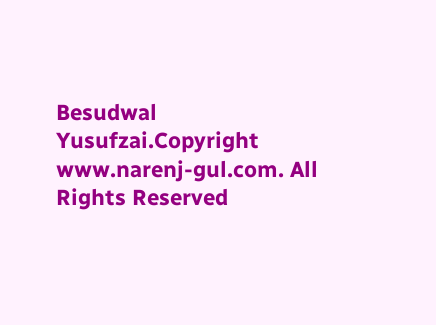Besudwal Yusufzai.Copyright www.narenj-gul.com. All Rights Reserved